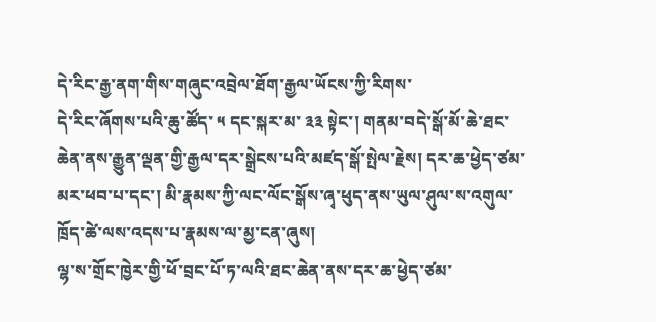དེ་རིང་རྒྱ་ནག་གིས་གཞུང་འབྲེལ་ཐོག་རྒྱལ་ཡོངས་ཀྱི་རིགས་
དེ་རིང་ཞོགས་པའི་ཆུ་ཚོད་ ༥ དང་སྐར་མ་ ༣༣ སྟེང་། གནམ་བདེ་སྒོ་མོ་ཆེ་ཐང་ཆེན་ནས་རྒྱུན་ལྡན་གྱི་རྒྱལ་དར་སྒྲེངས་པའི་མཛད་སྒོ་སྤེལ་རྗེས། དར་ཆ་ཕྱེད་ཙམ་མར་ཕབ་པ་དང་། མི་རྣམས་ཀྱི་ལང་ལོང་སྒོས་ཞྭ་ཕུད་ནས་ཡུལ་ཤུལ་ས་འགུལ་ཁྲོད་ཚེ་ལས་འདས་པ་རྣམས་ལ་མྱ་ངན་ཞུས།
ལྷ་ས་གྲོང་ཁྱེར་གྱི་ཕོ་བྲང་པོ་ཏ་ལའི་ཐང་ཆེན་ནས་དར་ཆ་ཕྱེད་ཙམ་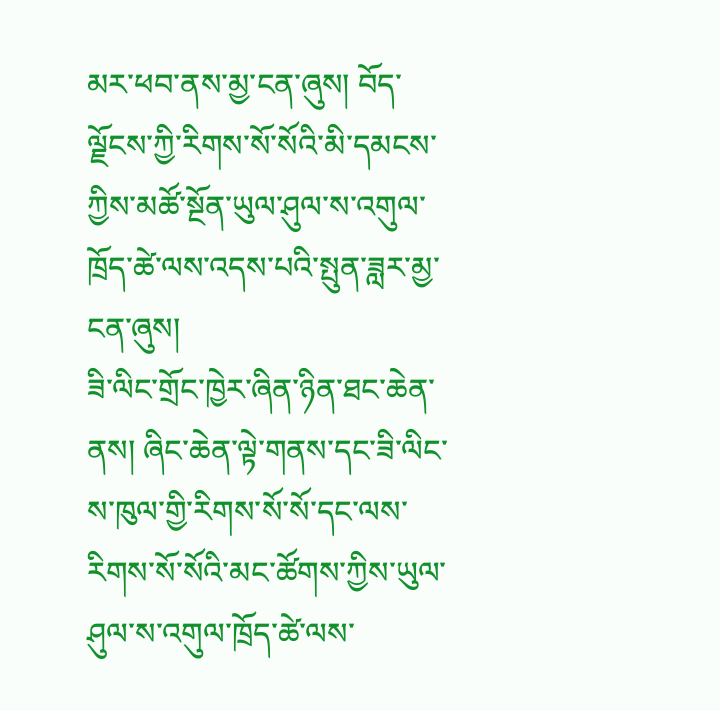མར་ཕབ་ནས་མྱ་ངན་ཞུས། བོད་ལྗོངས་ཀྱི་རིགས་སོ་སོའི་མི་དམངས་ཀྱིས་མཚོ་སྔོན་ཡུལ་ཤུལ་ས་འགུལ་ཁྲོད་ཚེ་ལས་འདས་པའི་སྤུན་ཟླར་མྱ་ངན་ཞུས།
ཟི་ལིང་གྲོང་ཁྱེར་ཞིན་ཉིན་ཐང་ཆེན་ནས། ཞིང་ཆེན་ལྟེ་གནས་དང་ཟི་ལིང་ས་ཁུལ་གྱི་རིགས་སོ་སོ་དང་ལས་རིགས་སོ་སོའི་མང་ཚོགས་ཀྱིས་ཡུལ་ཤུལ་ས་འགུལ་ཁྲོད་ཚེ་ལས་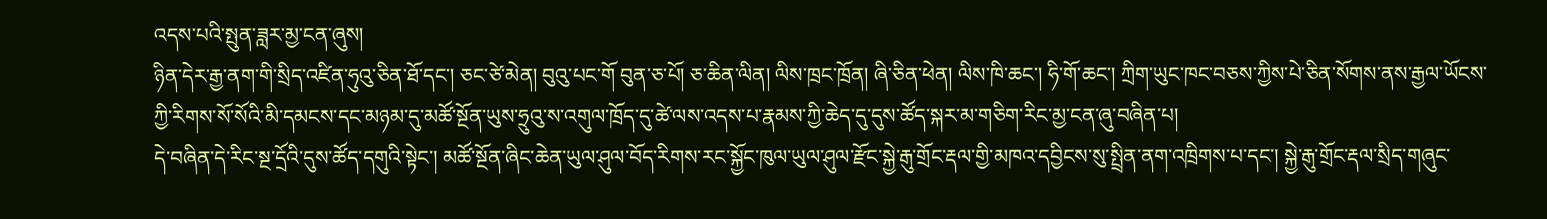འདས་པའི་སྤུན་ཟླར་མྱ་ངན་ཞུས།
ཉིན་དེར་རྒྱ་ནག་གི་སྲིད་འཛིན་ཧུའུ་ཅིན་ཐོ་དང་། ཅང་ཙེ་མེན། བུའུ་པང་གོ བུན་ཅ་པོ། ཅ་ཆིན་ལིན། ལིས་ཁྲང་ཁྲོན། ཞི་ཅིན་ཕེན། ལིས་ཁི་ཆང་། ཧི་གོ་ཆང་། ཀྲིག་ཡུང་ཁང་བཅས་ཀྱིས་པེ་ཅིན་སོགས་ནས་རྒྱལ་ཡོངས་ཀྱི་རིགས་སོ་སོའི་མི་དམངས་དང་མཉམ་དུ་མཚོ་སྔོན་ཡུས་ཧྲུའུ་ས་འགུལ་ཁྲོད་དུ་ཚེ་ལས་འདས་པ་རྣམས་ཀྱི་ཆེད་དུ་དུས་ཚོད་སྐར་མ་གཅིག་རིང་མྱ་ངན་ཞུ་བཞིན་པ།
དེ་བཞིན་དེ་རིང་སྔ་དྲོའི་དུས་ཚོད་དགུའི་སྟེང་། མཚོ་སྔོན་ཞིང་ཆེན་ཡུལ་ཤུལ་བོད་རིགས་རང་སྐྱོང་ཁུལ་ཡུལ་ཤུལ་རྫོང་སྐྱེ་རྒུ་གྲོང་རྡལ་གྱི་མཁའ་དབྱིངས་སུ་སྤྲིན་ནག་འཁྲིགས་པ་དང་། སྐྱེ་རྒུ་གྲོང་རྡལ་སྲིད་གཞུང་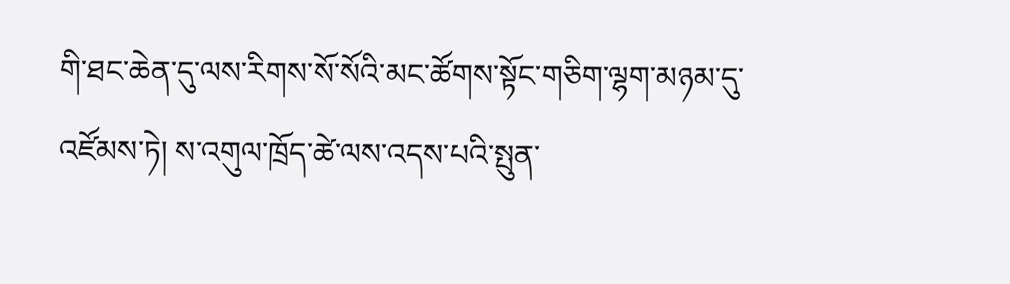གི་ཐང་ཆེན་དུ་ལས་རིགས་སོ་སོའི་མང་ཚོགས་སྟོང་གཅིག་ལྷག་མཉམ་དུ་འཛོམས་ཏེ། ས་འགུལ་ཁྲོད་ཚེ་ལས་འདས་པའི་སྤུན་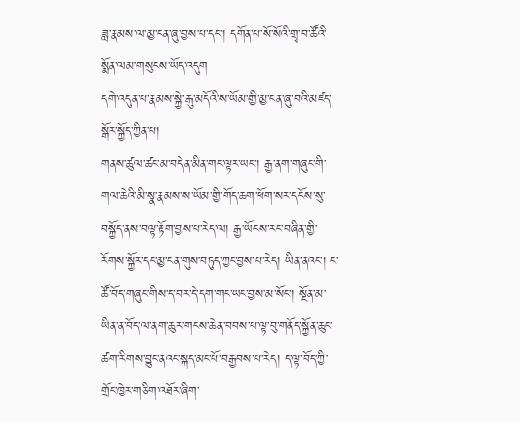ཟླ་རྣམས་ལ་མྱ་ངན་ཞུ་བྱས་པ་དང་། དགོན་པ་སོ་སོའི་གྲྭ་བ་ཚོའི་སྨོན་ལམ་གསུངས་ཡོད་འདུག
དགེ་འདུན་པ་རྣམས་སྐྱེ་རྒུ་མདོའི་ས་ཡོམ་གྱི་མྱ་ངན་ཞུ་བའི་མཛད་སྒོར་སྐྱོད་ཀྱིན་པ།
གནས་ཚུལ་ཚང་མ་བདེན་མིན་གང་ལྟར་ཡང་། རྒྱ་ནག་གཞུང་གི་གལ་ཆེའི་མི་སྣ་རྣམས་ས་ཡོམ་གྱི་གོད་ཆག་ཕོག་སར་དངོས་སུ་བསྐྱོད་ནས་བལྟ་རྟོག་བྱས་པ་རེད་ལ། རྒྱ་ཡོངས་རང་བཞིན་གྱི་རོགས་སྐྱོར་དང་མྱ་ངན་གུས་བཏུད་ཀྱང་བྱས་པ་རེད། ཡིན་ནའང་། ང་ཚོ་བོད་གཞུང་གིས་ད་བར་དེ་དག་གང་ཡང་བྱས་མ་སོང་། སྔོན་མ་ཡིན་ན་བོད་ལ་ནག་ཆུར་གངས་ཆེན་བབས་པ་ལྟ་བུ་གནོད་སྐྱོན་ཆུང་ཚག་རིགས་བྱུང་ནའང་སྐད་མང་པོ་བརྒྱབས་པ་རེད། ད་ལྟ་བོད་ཀྱི་གྲོང་ཁྱེར་གཅིག་འཐོར་ཞིག་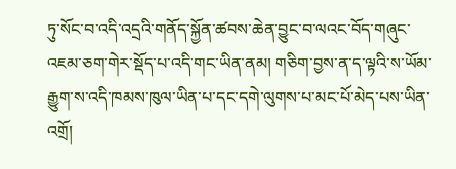ཏུ་སོང་བ་འདི་འདྲའི་གནོད་སྐྱོན་ཚབས་ཆེན་བྱུང་བ་ལའང་བོད་གཞུང་འཇམ་ཅག་གེར་སྡོད་པ་འདི་གང་ཡིན་ནམ། གཅིག་བྱས་ན་ད་ལྟའི་ས་ཡོམ་རྒྱུག་ས་འདི་ཁམས་ཁུལ་ཡིན་པ་དང་དགེ་ལུགས་པ་མང་པོ་མེད་པས་ཡིན་འགྲོ།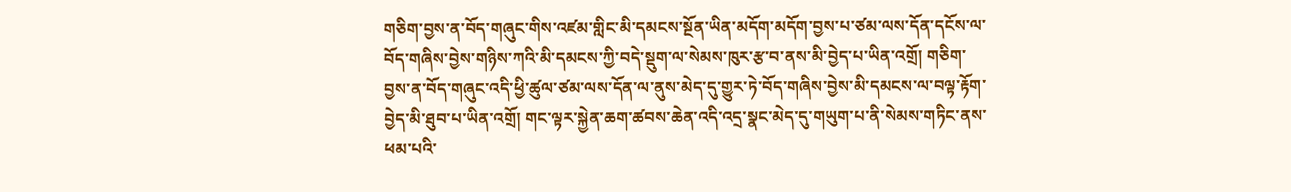གཅིག་བྱས་ན་བོད་གཞུང་གིས་འཛམ་གླིང་མི་དམངས་སྔོན་ཡིན་མདོག་མདོག་བྱས་པ་ཙམ་ལས་དོན་དངོས་ལ་བོད་གཞིས་བྱེས་གཉིས་ཀའི་མི་དམངས་ཀྱི་བདེ་སྡུག་ལ་སེམས་ཁུར་རྩ་བ་ནས་མི་བྱེད་པ་ཡིན་འགྲོ། གཅིག་བྱས་ན་བོད་གཞུང་འདི་ཕྱི་ཚུལ་ཙམ་ལས་དོན་ལ་ནུས་མེད་དུ་གྱུར་ཏེ་བོད་གཞིས་བྱེས་མི་དམངས་ལ་བལྟ་རྟོག་བྱེད་མི་ཐུབ་པ་ཡིན་འགྲོ། གང་ལྟར་སྐྱེན་ཆག་ཚབས་ཆེན་འདི་འདྲ་སྣང་མེད་དུ་གཡུག་པ་ནི་སེམས་གཏིང་ནས་ཕམ་པའི་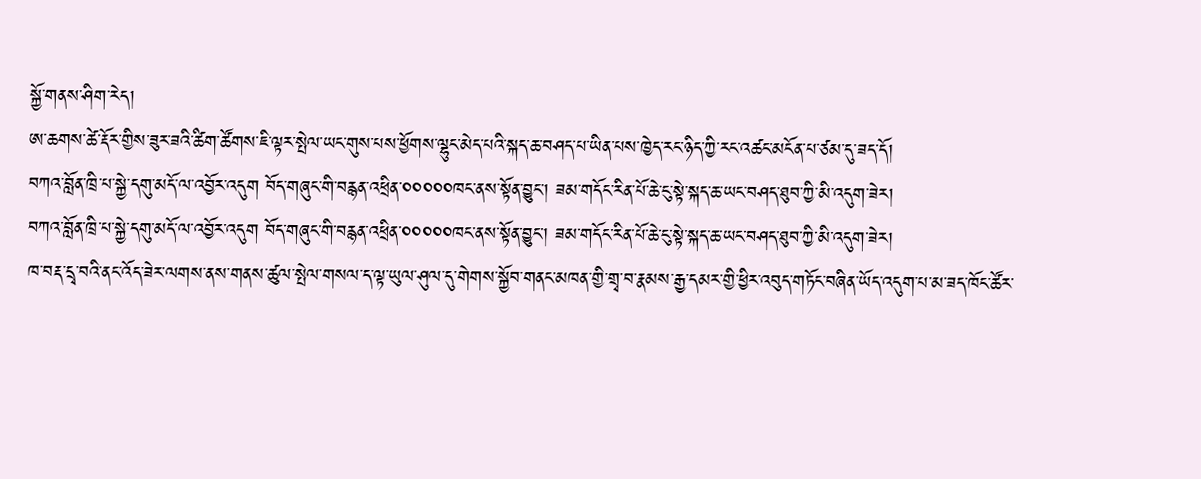སྐྱོ་གནས་ཤིག་རེད།
ཨ་ཆགས་ཚེ་རྡོར་གྱིས་ཟུར་ཟའི་ཚིག་ཚོགས་ཇི་ལྟར་སྤེལ་ཡང་གུས་པས་ཕྱོགས་ལྷུང་མེད་པའི་སྐད་ཆ་བཤད་པ་ཡིན་པས་ཁྱེད་རང་ཉིད་ཀྱི་རང་འཚང་མངོན་པ་ཙམ་དུ་ཟད་དོ།
བཀའ་བློན་ཁྲི་པ་སྐྱེ་དགུ་མདོ་ལ་འབྱོར་འདུག བོད་གཞུང་གི་བརྙན་འཕྲིན་༠༠༠༠༠ཁང་ནས་སྟོན་བྱུང་། ཟམ་གདོང་རིན་པོ་ཆེ་ངུ་སྟེ་སྐད་ཆ་ཡང་བཤད་ཐུབ་ཀྱི་མི་འདུག་ཟེར།
བཀའ་བློན་ཁྲི་པ་སྐྱེ་དགུ་མདོ་ལ་འབྱོར་འདུག བོད་གཞུང་གི་བརྙན་འཕྲིན་༠༠༠༠༠ཁང་ནས་སྟོན་བྱུང་། ཟམ་གདོང་རིན་པོ་ཆེ་ངུ་སྟེ་སྐད་ཆ་ཡང་བཤད་ཐུབ་ཀྱི་མི་འདུག་ཟེར།
ཁ་བརྡ་དྲྭ་བའི་ནང་འོད་ཟེར་ལགས་ནས་གནས་ཚུལ་སྤེལ་གསལ་ད་ལྟ་ཡུལ་ཤུལ་དུ་གེགས་སྐྱོབ་གནང་མཁན་གྱི་གྲྭ་བ་རྣམས་རྒྱ་དམར་གྱི་ཕྱིར་འབུད་གཏོང་བཞིན་ཡོད་འདུག་པ་མ་ཟད་ཁོང་ཚོར་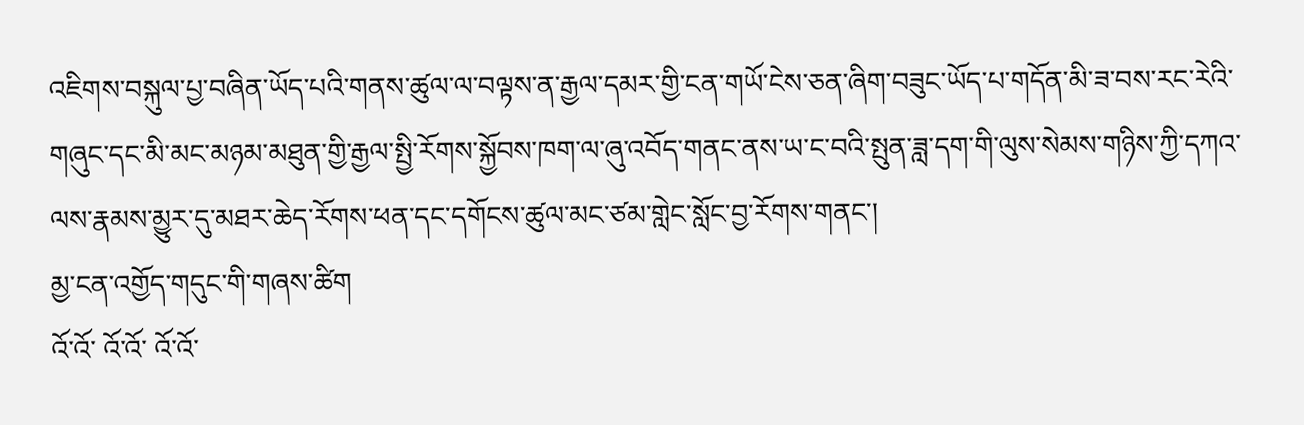འཇིགས་བསྐུལ་པྱ་བཞིན་ཡོད་པའི་གནས་ཚུལ་ལ་བལྟས་ན་རྒྱལ་དམར་གྱི་ངན་གཡོ་ངེས་ཅན་ཞིག་བཟུང་ཡོད་པ་གདོན་མི་ཟ་བས་རང་རེའི་གཞུང་དང་མི་མང་མཉམ་མཐུན་གྱི་རྒྱལ་སྤྱི་རོགས་སྐྱོབས་ཁག་ལ་ཞུ་འབོད་གནང་ནས་ཡ་ང་བའི་སྤུན་ཟླ་དག་གི་ལུས་སེམས་གཉིས་ཀྱི་དཀའ་ལས་རྣམས་མྱུར་དུ་མཐར་ཆེད་རོགས་ཕན་དང་དགོངས་ཚུལ་མང་ཙམ་གླེང་སློང་བྱ་རོགས་གནང་།
མྱ་ངན་འགྱོད་གདུང་གི་གཞས་ཚིག
འོ་འོ་ འོ་འོ་ འོ་འོ་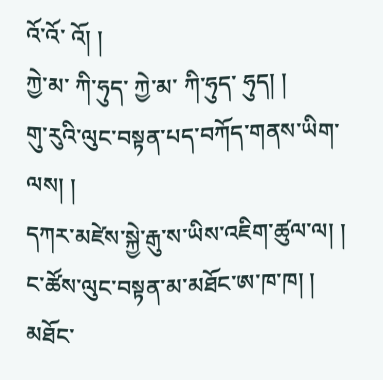འོ་འོ་ འོ། །
ཀྱེ་མ་ ཀི་ཧུད་ ཀྱེ་མ་ ཀི་ཧུད་ ཧུད། །
གུ་རུའི་ལུང་བསྟན་པད་བཀོད་གནས་ཡིག་ལས། །
དཀར་མཛེས་སྐྱེ་རྒུ་ས་ཡིས་འཇིག་ཚུལ་ལ། །
ང་ཚོས་ལུང་བསྟན་མ་མཐོང་ཨ་ཁ་ཁ། །
མཐོང་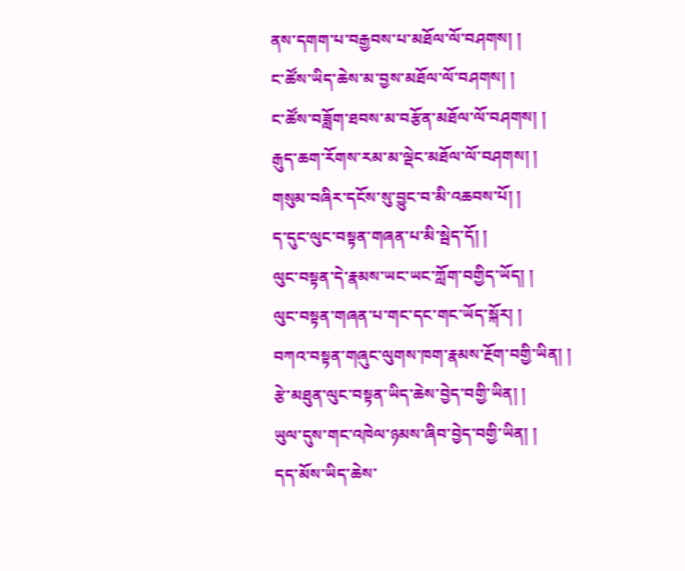ནས་དགག་པ་བརྒྱབས་པ་མཐོལ་ལོ་བཤགས། །
ང་ཚོས་ཡིད་ཆེས་མ་བྱས་མཐོལ་ལོ་བཤགས། །
ང་ཚོས་བཟློག་ཐབས་མ་བརྩོན་མཐོལ་ལོ་བཤགས། །
རྒུད་ཆག་རོགས་རམ་མ་ལྡེང་མཐོལ་ལོ་བཤགས། །
གསུམ་བཞིར་དངོས་སུ་བྱུང་བ་མི་འཆབས་པོ། །
ད་དུང་ལུང་བསྟན་གཞན་པ་མི་སྦེད་དོ། །
ལུང་བསྟན་དེ་རྣམས་ཡང་ཡང་ཀློག་བགྱིད་ཡོད། །
ལུང་བསྟན་གཞན་པ་གང་དང་གང་ཡོད་སྐོར། །
བཀའ་བསྟན་གཞུང་ལུགས་ཁག་རྣམས་རྔོག་བགྱི་ཡིན། །
རྩེ་མཐུན་ལུང་བསྟན་ཡིད་ཆེས་བྱེད་བགྱི་ཡིན། །
ཡུལ་དུས་གང་འཁེལ་ཉམས་ཞིབ་བྱེད་བགྱི་ཡིན། །
དད་མོས་ཡིད་ཆེས་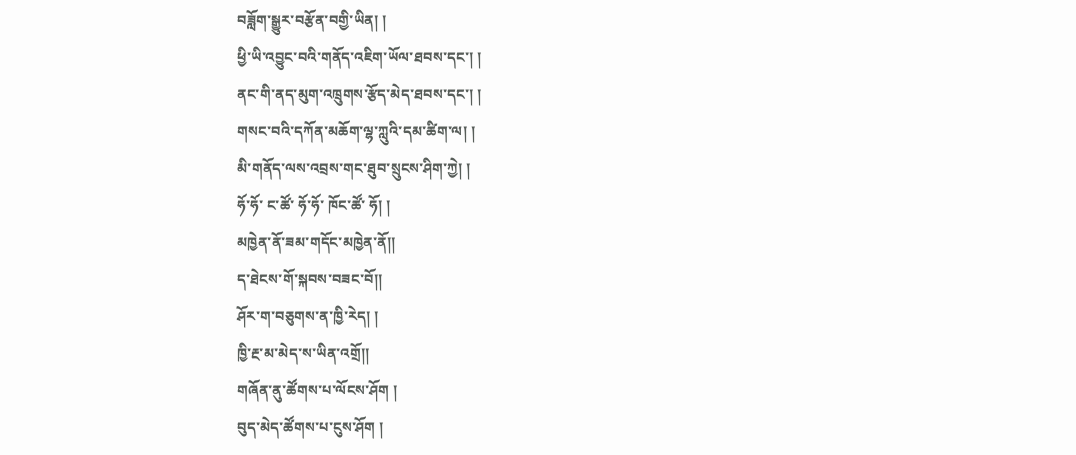བཟློག་སྒྱུར་བརྩོན་བགྱི་ཡིན། །
ཕྱི་ཡི་འབྱུང་བའི་གནོད་འཇིག་ཡོལ་ཐབས་དང་། །
ནང་གི་ནད་མུག་འཁྲུགས་རྩོད་མེད་ཐབས་དང་། །
གསང་བའི་དཀོན་མཆོག་ལྷ་ཀླུའི་དམ་ཚིག་ལ། །
མི་གནོད་ལས་འབྲས་གང་ཐུབ་སྲུངས་ཤིག་ཀྱེ། །
ཧོ་ཧོ་ ང་ཚོ་ ཧོ་ཧོ་ ཁོང་ཚོ་ ཧོ། །
མཁྱེན་ནོ་ཟམ་གདོང་མཁྱེན་ནོ།།
ད་ཐེངས་གོ་སྐབས་བཟང་བོ།།
ཤོར་ག་བཅུགས་ན་ཁྱི་རེད། །
ཁྱི་རྔ་མ་མེད་ས་ཡིན་འགྲོ།།
གཞོན་ནུ་ཚོགས་པ་ལོངས་ཤོག །
བུད་མེད་ཚོགས་པ་ངུས་ཤོག །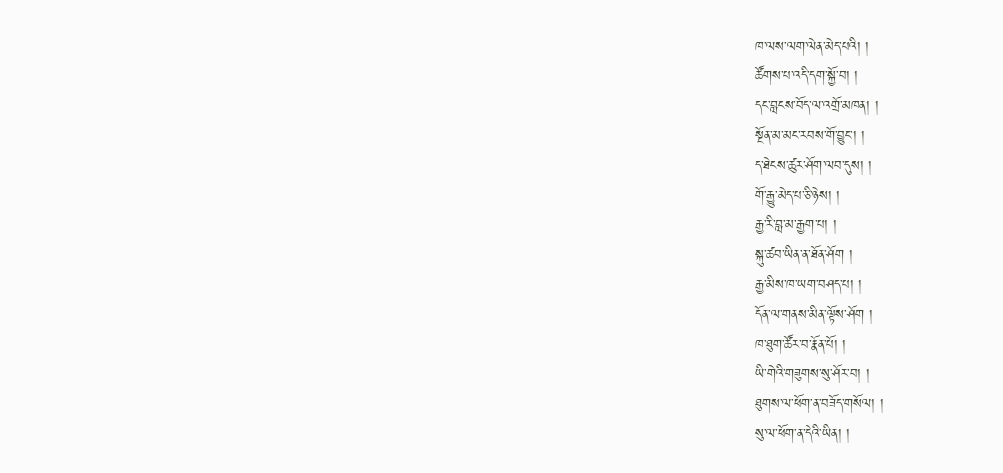ཁ་ལས་ལག་ལེན་མེད་པའི། །
ཚོགས་པ་འདི་དག་སྐྱོ་བ། །
དང་བླངས་བོད་ལ་འགྲོ་མཁན། །
སྔོན་མ་མང་རབས་གོ་བྱུང་། །
ད་ཐེངས་ཚུར་ཤོག་ལབ་དུས། །
གོ་རྒྱུ་མེད་པ་ཅི་ཉེས། །
རྒྱ་རི་བླ་མ་རྒྱག་པ། །
སྐུ་ཚབ་ཡིན་ན་ཐོན་ཤོག །
རྒྱ་མིས་ཁ་ཡག་བཤད་པ། །
དོན་ལ་གནས་མིན་ལྟོས་ཤོག །
ཁ་ཐུག་ཚོར་བ་རྣོན་པོ། །
ཡི་གེའི་གཟུགས་སུ་ཤོར་བ། །
ཐུགས་ལ་ཕོག་ན་བཟོད་གསོལ། །
སུ་ལ་ཕོག་ན་དེའི་ཡིན། །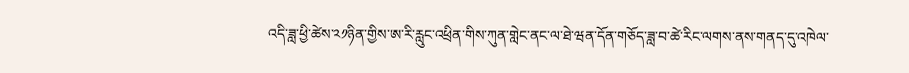འདི་ཟླ་ཕྱི་ཚེས་༢༡ཉིན་གྱིས་ཨ་རི་རླུང་འཕྲིན་གིས་ཀུན་གླེང་ནང་ལ་ཐེ་ཝན་དོན་གཅོད་ཟླ་བ་ཚེ་རིང་ལགས་ནས་གནད་དུ་འཁེལ་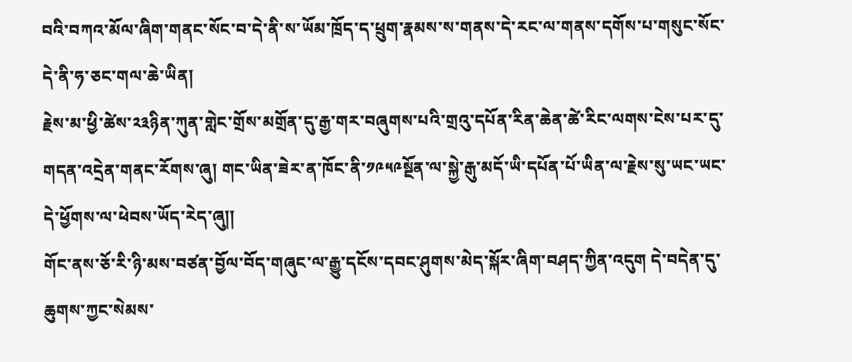བའི་བཀའ་མོལ་ཞིག་གནང་སོང་བ་དེ་ནི་ས་ཡོམ་ཁྲོད་ད་ཕྲུག་རྣམས་ས་གནས་དེ་རང་ལ་གནས་དགོས་པ་གསུང་སོང་དེ་ནི་ཧ་ཅང་གལ་ཆེ་ཡིན།
རྗེས་མ་ཕྱི་ཚེས་༢༣ཉིན་ཀུན་གླེང་གྲོས་མགྲོན་དུ་རྒྱ་གར་བཞུགས་པའི་གྲའུ་དཔོན་རིན་ཆེན་ཚེ་རིང་ལགས་ངེས་པར་དུ་གདན་འདྲེན་གནང་རོགས་ཞུ། གང་ཡིན་ཟེར་ན་ཁོང་ནི་༡༩༥༩སྔོན་ལ་སྐྱེ་རྒུ་མདོ་ཡི་དཔོན་པོ་ཡིན་ལ་རྗེས་སུ་ཡང་ཡང་དེ་ཕྱོགས་ལ་ཕེབས་ཡོད་རེད་ཞུ།།
གོང་ནས་ཅོ་རི་ཉི་མས་བཙན་བྱོལ་བོད་གཞུང་ལ་རྒྱུ་དངོས་དབང་ཤུགས་མེད་སྐོར་ཞིག་བཤད་ཀྱིན་འདུག དེ་བདེན་དུ་ཆུགས་ཀྱང་སེམས་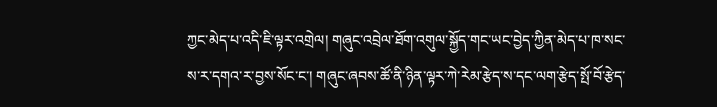ཀྱང་མེད་པ་འདི་ཇི་ལྟར་འགྲེལ། གཞུང་འབྲེལ་ཐོག་འགུལ་སྐྱོད་གང་ཡང་བྱེད་ཀྱིན་མེད་པ་ཁ་སང་ས་ར་དགའ་ར་བྱས་སོང་ང་། གཞུང་ཞབས་ཚོ་ནི་ཉིན་ལྟར་ཀེ་རེམ་རྩེད་ས་དང་ལག་རྩེད་སྤོ་བོ་རྩེད་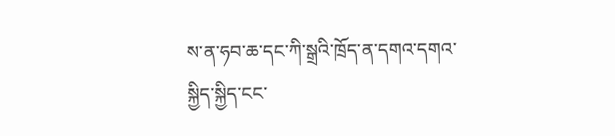ས་ན་ཧབ་ཆ་དང་ཀི་སྒྲའི་ཁྲོད་ན་དགའ་དགའ་སྐྱིད་སྐྱིད་ངང་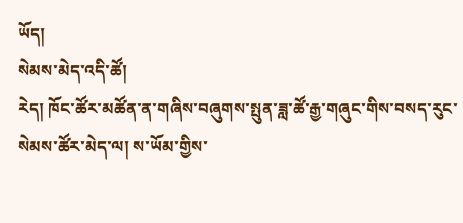ཡོད།
སེམས་མེད་འདི་ཚོ།
རེད། ཁོང་ཚོར་མཚོན་ན་གཞིས་བཞུགས་སྤུན་ཟླ་ཚོ་རྒྱ་གཞུང་གིས་བསད་རུང་སེམས་ཚོར་མེད་ལ། ས་ཡོམ་གྱིས་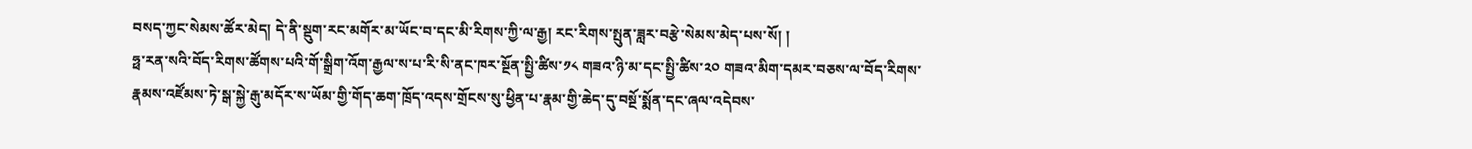བསད་ཀྱང་སེམས་ཚོར་མེད། དེ་ནི་སྡུག་རང་མགོར་མ་ཡོང་བ་དང་མི་རིགས་ཀྱི་ལ་རྒྱ། རང་རིགས་སྤུན་ཟླར་བརྩེ་སེམས་མེད་པས་སོ། །
ཧྥ་རན་སའི་བོད་རིགས་ཚོགས་པའི་གོ་སྒྲིག་འོག་རྒྱལ་ས་པ་རི་སི་ནང་ཁར་སྔོན་སྤྱི་ཚིས་༡༨ གཟའ་ཉི་མ་དང་སྤྱི་ཚིས་༢༠ གཟའ་མིག་དམར་བཅས་ལ་བོད་རིགས་རྣམས་འཛོམས་ཏེ་སྒ་སྐྱེ་རྒུ་མདོར་ས་ཡོམ་གྱི་གོད་ཆག་ཁྲོད་འདས་གྲོངས་སུ་ཕྱིན་པ་རྣམ་གྱི་ཆེད་དུ་བསྔོ་སྨོན་དང་ཞལ་འདེབས་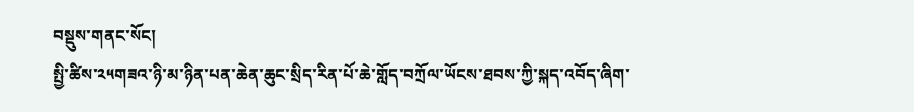བསྡུས་གནང་སོང།
སྤྱི་ཚིས་༢༥གཟའ་ཉི་མ་ཉིན་པན་ཆེན་ཆུང་སྲིད་རིན་པོ་ཆེ་གློད་བཀྲོལ་ཡོངས་ཐབས་ཀྱི་སྐད་འབོད་ཞིག་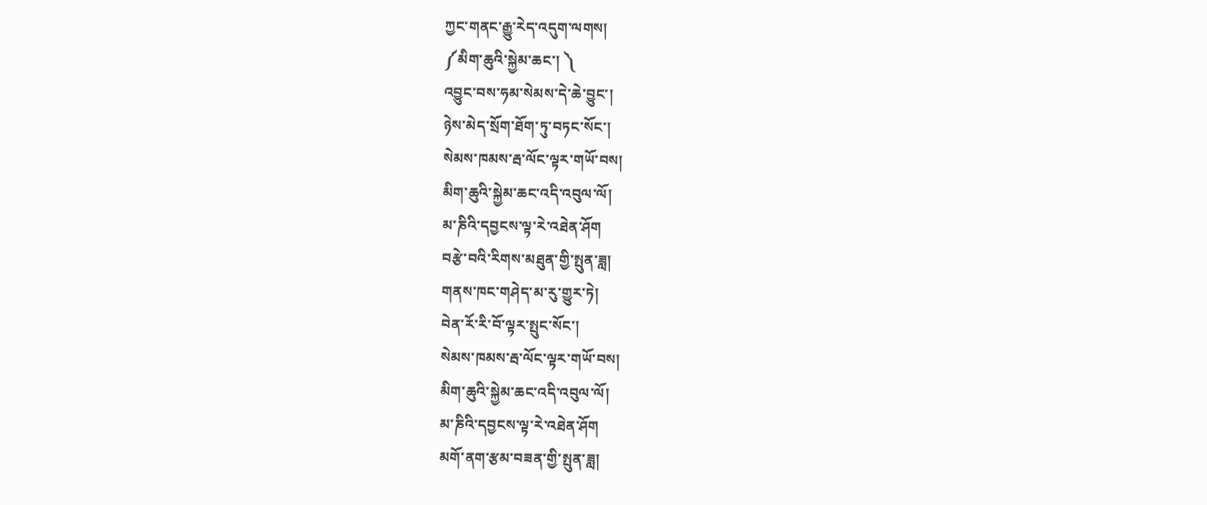ཀྱང་གནང་རྒྱུ་རེད་འདུག་ལགས།
༼མིག་ཆུའི་སྐྱེམ་ཆང་། ༽
འབྱུང་བས་ཧམ་སེམས་དེ་ཆེ་བྱུང་།
ཉེས་མེད་སྲོག་ཐོག་ཏུ་བཏང་སོང་།
སེམས་ཁམས་རྦ་ལོང་ལྟར་གཡོ་བས།
མིག་ཆུའི་སྐྱེམ་ཆང་འདི་འབུལ་ལོ།
མ་ཎིའི་དབྱངས་ལྟ་རེ་འཐེན་ཤོག
བརྩེ་བའི་རིགས་མཐུན་གྱི་སྤུན་ཟླ།
གནས་ཁང་གཤེད་མ་རུ་གྱུར་ཏེ།
བེན་རོ་རི་བོ་ལྟར་སྤུང་སོང་།
སེམས་ཁམས་རྦ་ལོང་ལྟར་གཡོ་བས།
མིག་ཆུའི་སྐྱེམ་ཆང་འདི་འབུལ་ལོ།
མ་ཎིའི་དབྱངས་ལྟ་རེ་འཐེན་ཤོག
མགོ་ནག་རྩམ་བཟན་གྱི་སྤུན་ཟླ།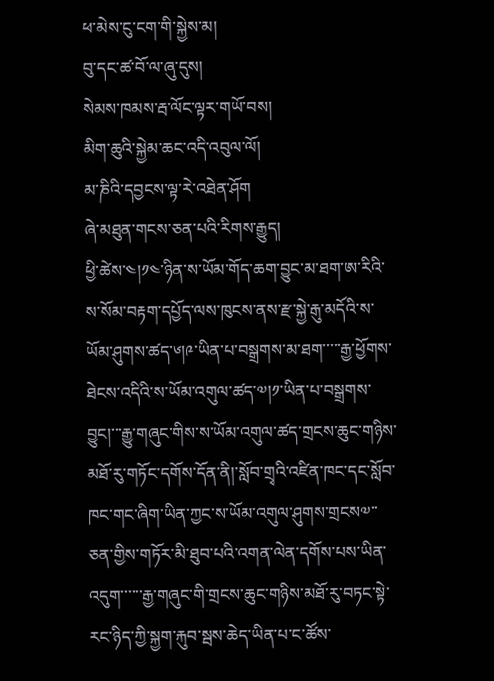ཕ་མེས་ངུ་ངག་གི་སྐྱེས་མ།
བུ་དང་ཚ་བོ་ལ་ཞུ་དུས།
སེམས་ཁམས་རྦ་ལོང་ལྟར་གཡོ་བས།
མིག་ཆུའི་སྐྱེམ་ཆང་འདི་འབུལ་ལོ།
མ་ཎིའི་དབྱངས་ལྟ་རེ་འཐེན་ཤོག
ཞེ་མཐུན་གངས་ཅན་པའི་རིགས་རྒྱུད།
ཕྱི་ཚེས་༤།༡༤་ཉིན་ས་ཡོམ་གོད་ཆག་བྱུང་མ་ཐག་ཨ་རིའི་ས་སོམ་བརྟག་དཔྱོད་ལས་ཁུངས་ནས་རྫ་སྐྱེ་རྒུ་མདོའི་ས་ཡོམ་ཤུགས་ཚད་༦།༩་ཡིན་པ་བསྒྲགས་མ་ཐག་་་་་རྒྱ་ཕྱོགས་ཐེངས་འདིའི་ས་ཡོམ་འགུལ་ཚད་༧།༡་ཡིན་པ་བསྒྲགས་བྱུང།་་་རྒྱུ་གཞུང་གིས་ས་ཡོམ་འགུལ་ཚད་གྲངས་ཆུང་གཉིས་མཐོ་རུ་གཏོང་དགོས་དོན་ནི།་སློབ་གྲྭའི་འཛིན་ཁང་དང་སློབ་ཁང་གང་ཞིག་ཡིན་ཀྱང་ས་ཡོམ་འགུལ་ཤུགས་གྲངས༧་་ཅན་གྱིས་གཏོར་མི་ཐུབ་པའི་འགན་ལེན་དགོས་པས་ཡིན་འདུག་་་་་་རྒྱ་གཞུང་གི་གྲངས་ཆུང་གཉིས་མཐོ་རུ་བཏང་སྟེ་རང་ཉིད་ཀྱི་སྐྱག་རྐུབ་སྦས་ཆེད་ཡིན་པ་ང་ཚོས་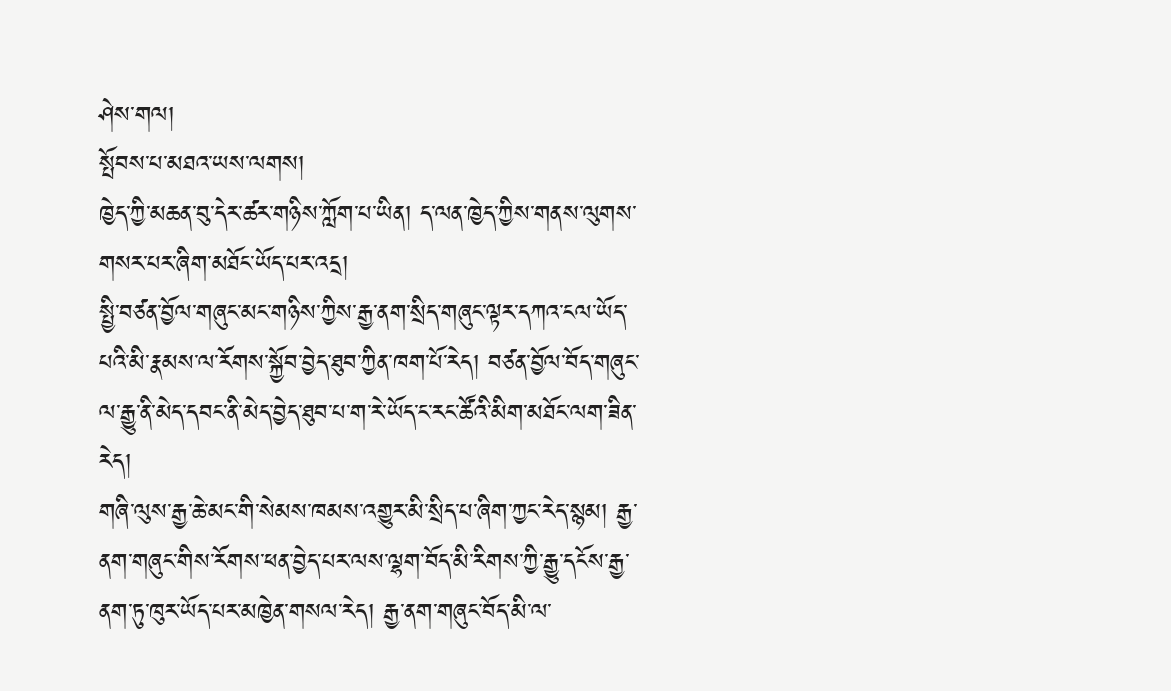ཤེས་གལ།
སྤོབས་པ་མཐའ་ཡས་ལགས།
ཁྱེད་ཀྱི་མཆན་བུ་དེར་ཚར་གཉིས་ཀློག་པ་ཡིན། ད་ལན་ཁྱེད་ཀྱིས་གནས་ལུགས་གསར་པར་ཞིག་མཐོང་ཡོད་པར་འདྲ།
སྤྱི་བཙན་བྱོལ་གཞུང་མང་གཉིས་ཀྱིས་རྒྱ་ནག་སྲིད་གཞུང་ལྟར་དཀའ་ངལ་ཡོད་པའི་མི་རྣམས་ལ་རོགས་སྐྱོབ་བྱེད་ཐུབ་ཀྱིན་ཁག་པོ་རེད། བཙན་བྱོལ་བོད་གཞུང་ལ་རྒྱུ་ནི་མེད་དབང་ནི་མེད་བྱེད་ཐུབ་པ་ག་རེ་ཡོད་ང་རང་ཚོའི་མིག་མཐོང་ལག་ཟིན་རེད།
གཞི་ལུས་རྒྱ་ཆེ་མང་གི་སེམས་ཁམས་འགྱུར་མི་སྲིད་པ་ཞིག་ཀྱང་རེད་སྙམ། རྒྱ་ནག་གཞུང་གིས་རོགས་ཕན་བྱེད་པར་ལས་ལྷག་བོད་མི་རིགས་ཀྱི་རྒྱུ་དངོས་རྒྱ་ནག་ཏུ་ཁུར་ཡོད་པར་མཁྱེན་གསལ་རེད། རྒྱ་ནག་གཞུང་བོད་མི་ལ་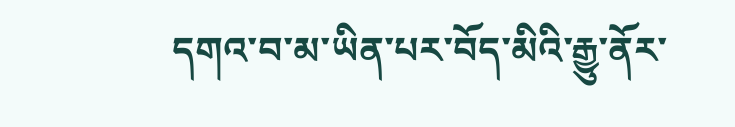དགའ་བ་མ་ཡིན་པར་བོད་མིའི་རྒྱུ་ནོར་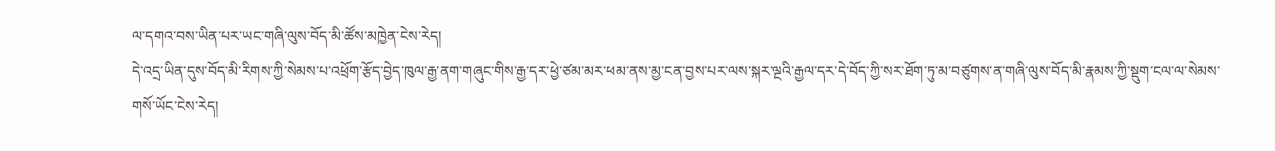ལ་དགའ་བས་ཡིན་པར་ཡང་གཞི་ལུས་བོད་མི་ཚོས་མཁྱེན་ངེས་རེད།
དེ་འདྲ་ཡིན་དུས་བོད་མི་རིགས་ཀྱི་སེམས་པ་འཕྲོག་རྩོད་བྱེད་ཁུལ་རྒྱ་ནག་གཞུང་གིས་རྒྱ་དར་ཕྱེ་ཙམ་མར་ཕམ་ནས་མྱ་ངན་བྱས་པར་ལས་སྐར་ལྔའི་རྒྱལ་དར་དེ་བོད་ཀྱི་སར་ཐོག་ཏུ་མ་བཙུགས་ན་གཞི་ལུས་བོད་མི་རྣམས་ཀྱི་སྡུག་ངལ་ལ་སེམས་གསོ་ཡོང་ངེས་རེད།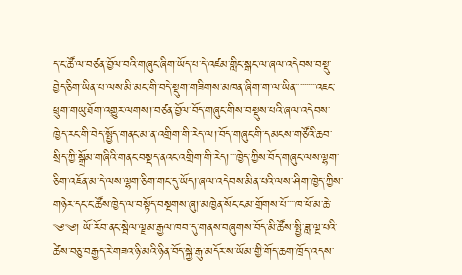ད་ང་ཚོ་ལ་བཙན་བྱོལ་བའི་གཞུང་ཞིག་ཡོད་པ་དེ་འཛམ་གླིང་སྒང་ལ་ཞལ་འདེབས་བསྡུ་བྱེད་ཅིག་ཡིན་པ་ལས་མི་མང་གི་བདེ་སྡུག་གཟིགས་མཁན་ཞིག་ག་ལ་ཡིན་་་་་་་་་་འཇང་ཕྲུག་གཡུ་ཐོག་འགྱུར་ལགས།་བཙན་བྱོལ་བོད་གཞུང་གིས་བསྡུས་པའི་ཞལ་འདེབས་ཁྱེད་རང་གི་བེད་སྤྱོད་གནང་མ་ན་འགྲིག་གི་རེད་ལ།་བོད་གཞུང་གི་དམངས་གཙོའི་ཆབ་སྲིད་ཀྱི་སྒྲོམ་གཞིའི་གནང་བསྡད་ནའང་འགྲིག་གི་རེད།་་་ཁྱེད་ཀྱིས་བོད་གཞུང་ལས་ལྷག་ཅིག་འཇོན་མ་དེ་ལས་ལྷག་ཅིག་གང་དུ་ཡོད།་ཞལ་འདེབས་མིན་པའི་ལས་ཤིག་ཁྱེད་ཀྱིས་གཉེར་དང་ང་ཚོས་ཁྱེད་ལ་བསྟོད་བསྔགས་ཞུ།་མཁྱེན་སོང་ངམ་གྲོགས་པོ་་་་ཁ་ཕོ་མ་ཆེ་
༄༄། ཡོ་རོབ་ནང་སྦེལ་ལྗམ་རྒྱལ་ཁབ་དུ་གནས་བཞུགས་བོད་མི་ཚོས་སྤྱི་ཟླ་ལྔ་པའི་ཚེས་བཅུ་བརྒྱད་རེ་གཟའ་ཉི་མའི་ཉིན་བོད་སྐྱེ་རྒུ་མདོར་ས་ཡོམ་གྱི་གོད་ཆག་ཁྲོད་འདས་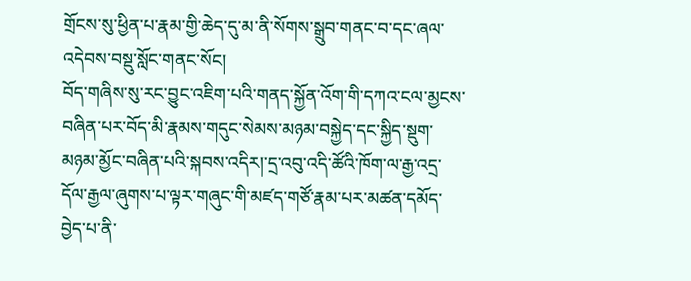གྲོངས་སུ་ཕྱིན་པ་རྣམ་གྱི་ཆེད་དུ་མ་ནི་སོགས་སྒྲུབ་གནང་བ་དང་ཞལ་འདེབས་བསྡུ་སློང་གནང་སོང།
བོད་གཞིས་སུ་རང་བྱུང་འཇིག་པའི་གནད་སྐྱོན་འོག་གི་དཀའ་ངལ་མྱངས་བཞིན་པར་བོད་མི་རྣམས་གདུང་སེམས་མཉམ་བསྐྱེད་དང་སྐྱིད་སྡུག་མཉམ་མྱོང་བཞིན་པའི་སྐབས་འདིར།་དྲ་འབུ་འདི་ཚོའི་ཁོག་ལ་རྒྱ་འདྲ་དོལ་རྒྱལ་ཞུགས་པ་ལྟར་གཞུང་གི་མཛད་གཙོ་རྣམ་པར་མཚན་དམོད་བྱེད་པ་ནི་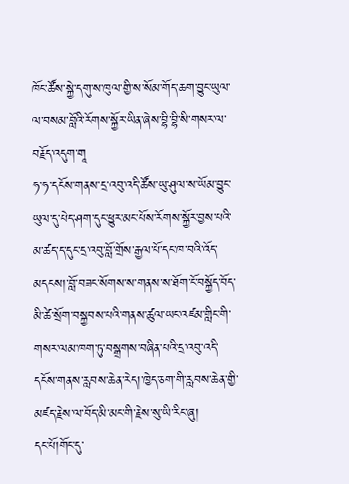ཁོང་ཚོས་སྐྱེ་དགུ་ས་ཁུལ་གྱི་ས་སོམ་གོད་ཆག་བྱུང་ཡུལ་ལ་བསམ་བློའི་རོགས་སྐྱོར་ཡིན་ཞེས་བྷི་བྷི་སི་གསར་ལ་བརྗོད་འདུག་གཱ
ཧ་ཧ་དངོས་གནས་དྲ་འབུ་འདི་ཚོས་ཡུ་ཤུལ་ས་ཡོམ་བྱུང་ཡུལ་དུ་པེད་ཤག་དུང་ཕྱུར་མང་པོས་རོགས་སྐྱོར་བྱས་པའི་མ་ཚད་ད་དུང་དྲ་འབུ་བློ་གྲོས་རྒྱལ་པོ་དང་ཁ་བའི་འོད་མདངས།་བློ་བཟང་སོགས་ས་གནས་ས་ཐོག་ངོ་བསྐྱོད་བོད་མི་ཚེ་སྲོག་བསྐྱབས་པའི་གནས་ཚུལ་ཡང་འཛམ་གླིང་གི་གསར་ལམ་ཁག་ཏུ་བསྒྲགས་བཞིན་པའི་དྲ་འབུ་འདི་དངོས་གནས་རླབས་ཆེན་རེད།་ཁྱེད་ཅག་གི་རླབས་ཆེན་གྱི་མཛད་རྗེས་ལ་བོད་མི་མང་གི་རྗེས་སུ་ཡི་རིང་ཞུ།
དང་པོ།གོང་དུ་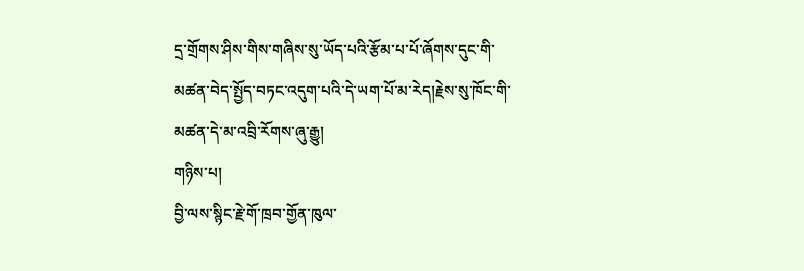དྲ་གྲོགས་ཤིས་གིས་གཞིས་སུ་ཡོད་པའི་རྩོམ་པ་པོ་ཞོགས་དུང་གི་མཚན་བེད་སྤྱོད་བཏང་འདུག་པའི་དེ་ཡག་པོ་མ་རེད།རྗེས་སུ་ཁོང་གི་མཚན་དེ་མ་འབྲི་རོགས་ཞུ་རྒྱུ།
གཉིས་པ།
བྱི་ལས་སྙིང་རྗེ་གོ་ཁྲབ་གྱོན་ཁུལ་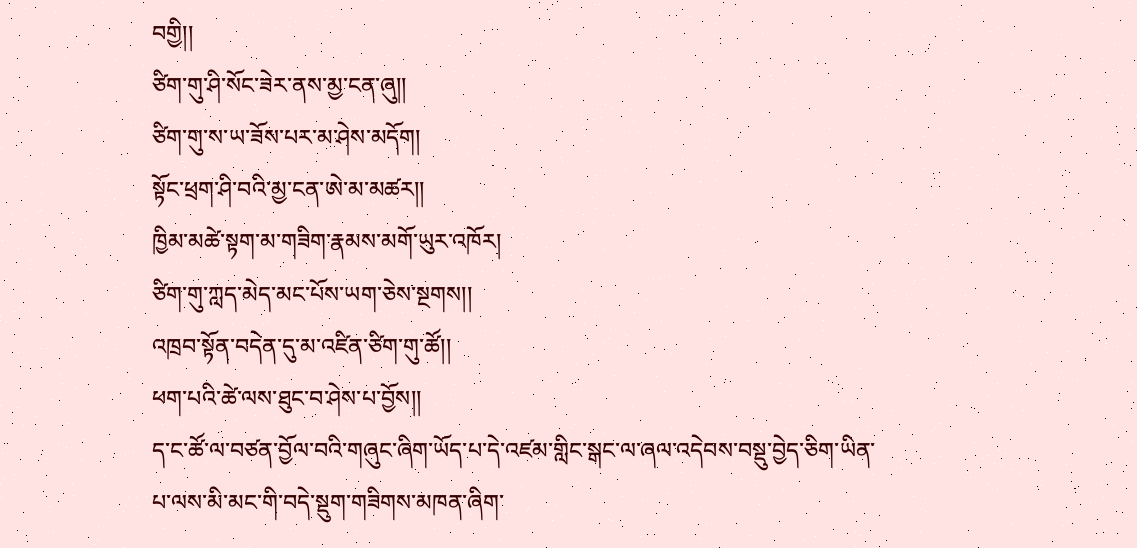བགྱི།།
ཙིག་གུ་ཤི་སོང་ཟེར་ནས་མྱ་ངན་ཞུ།།
ཙིག་གུ་ས་ཡ་ཟོས་པར་མ་ཤེས་མདོག།
སྟོང་ཕྲག་ཤི་བའི་མྱ་ངན་ཨེ་མ་མཚར།།
ཁྱིམ་མཚེ་སྟག་མ་གཟིག་རྣམས་མགོ་ཡུར་འཁོར།
ཙིག་གུ་ཀླད་མེད་མང་པོས་ཡག་ཅེས་སྔགས།།
འཁྲབ་སྟོན་བདེན་དུ་མ་འཛིན་ཙིག་གུ་ཚོ།།
ཕག་པའི་ཚེ་ལས་ཐུང་བ་ཤེས་པ་བྱོས།།
ད་ང་ཚོ་ལ་བཙན་བྱོལ་བའི་གཞུང་ཞིག་ཡོད་པ་དེ་འཛམ་གླིང་སྒང་ལ་ཞལ་འདེབས་བསྡུ་བྱེད་ཅིག་ཡིན་པ་ལས་མི་མང་གི་བདེ་སྡུག་གཟིགས་མཁན་ཞིག་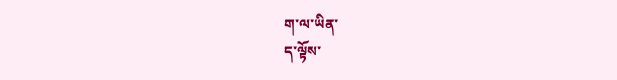ག་ལ་ཡིན་
ད་ལྟོས་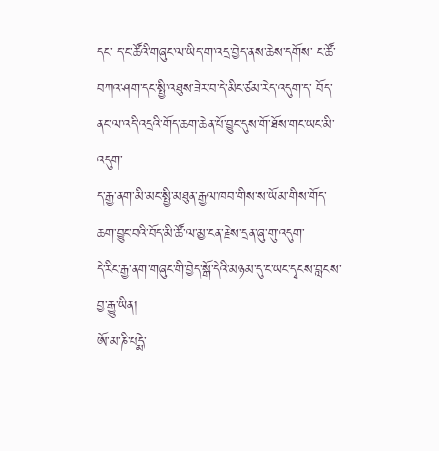དང་ ད་ང་ཚོའི་གཞུང་ལ་ཡིད་ག་འདྲ་བྱེད་ནས་ཆེས་དགོས་ ང་ཚོ་བཀའ་ཤག་དང་སྤྱི་འཐུས་ཟེར་བ་དེ་མིང་ཙམ་རེད་འདུག་ད་ བོད་ནང་ལ་འདི་འདྲའི་གོད་ཆག་ཆེན་པོ་བྱུང་དུས་གོ་ཐོས་གང་ཡང་མི་འདུག་
ད་རྒྱ་ནག་མི་མང་སྤྱི་མཐུན་རྒྱལ་ཁབ་གིས་ས་ཡོམ་གིས་གོད་ཆག་བྱུང་བའི་བོད་མི་ཚོ་ལ་མྱ་ངན་རྗེས་དྲན་ཞུ་གུ་འདུག་
དེ་རིང་རྒྱ་ནག་གཞུང་གི་བྱེད་སྒོ་དེའི་མཉམ་དུ་ང་ཡང་དྭངས་བླངས་བྱ་རྒྱུ་ཡིན།
ཨོ་མ་ཎི་པདྨེ་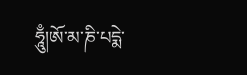ཧཱུྃ།ཨོ་མ་ཎི་པདྨེ་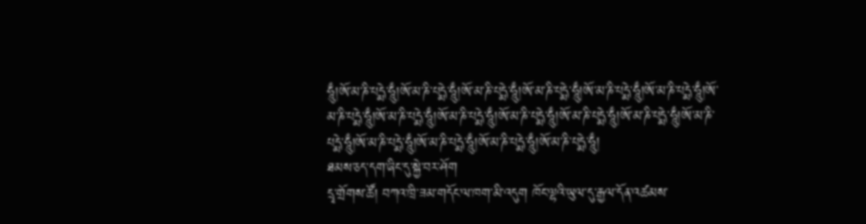ཧཱུྃ།ཨོ་མ་ཎི་པདྨེ་ཧཱུྃ།ཨོ་མ་ཎི་པདྨེ་ཧཱུྃ།ཨོ་མ་ཎི་པདྨེ་ཧཱུྃ།ཨོ་མ་ཎི་པདྨེ་ཧཱུྃ།ཨོ་མ་ཎི་པདྨེ་ཧཱུྃ།ཨོ་མ་ཎི་པདྨེ་ཧཱུྃ།ཨོ་མ་ཎི་པདྨེ་ཧཱུྃ།ཨོ་མ་ཎི་པདྨེ་ཧཱུྃ།ཨོ་མ་ཎི་པདྨེ་ཧཱུྃ།ཨོ་མ་ཎི་པདྨེ་ཧཱུྃ།ཨོ་མ་ཎི་པདྨེ་ཧཱུྃ།ཨོ་མ་ཎི་པདྨེ་ཧཱུྃ།ཨོ་མ་ཎི་པདྨེ་ཧཱུྃ།ཨོ་མ་ཎི་པདྨེ་ཧཱུྃ།ཨོ་མ་ཎི་པདྨེ་ཧཱུྃ།ཨོ་མ་ཎི་པདྨེ་ཧཱུྃ།ཨོ་མ་ཎི་པདྨེ་ཧཱུྃ།
ཐམས་ཅད་དག་ཞིང་དུ་སྐྱེ་བར་ཤོག
དྲྭ་གྲོགས་ཚོ། བཀའ་ཁྲི་ཟམ་གདོང་ལ་ཁག་མི་འདུག ཁོང་ལྷའི་ཡུལ་དུ་རྒྱལ་དོན་འཚམས་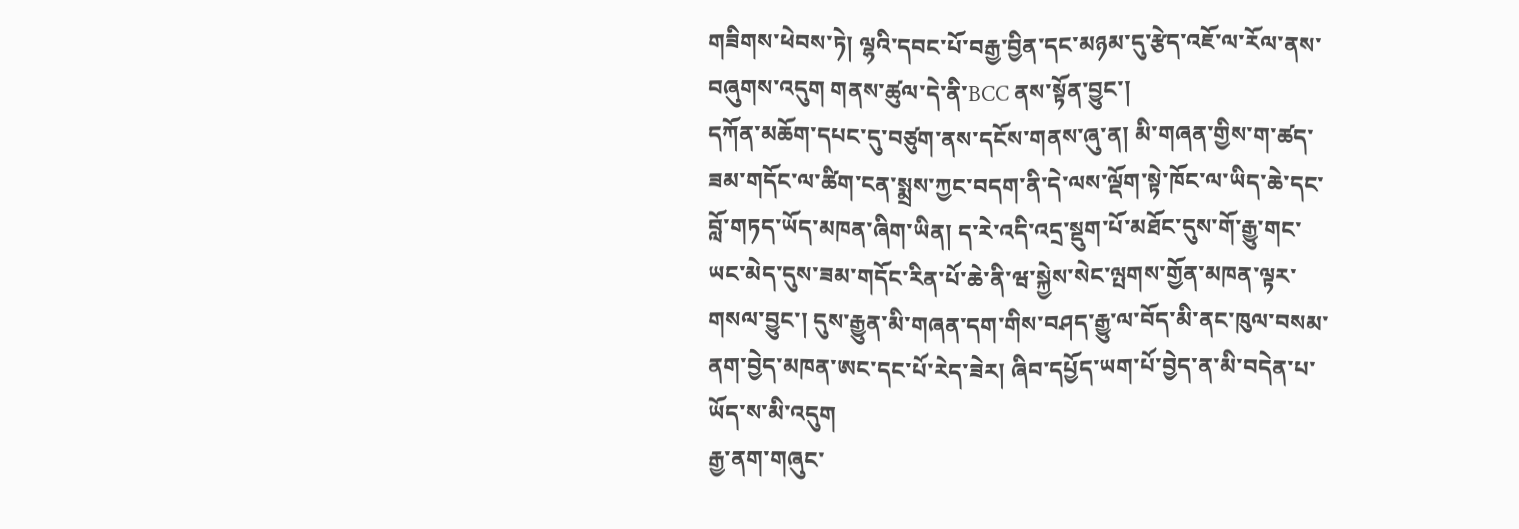གཟིགས་ཕེབས་ཏེ། ལྷའི་དབང་པོ་བརྒྱ་བྱིན་དང་མཉམ་དུ་རྩེད་འཇོ་ལ་རོལ་ནས་བཞུགས་འདུག གནས་ཚུལ་དེ་ནི་BCC ནས་སྟོན་བྱུང་།
དཀོན་མཆོག་དཔང་དུ་བཙུག་ནས་དངོས་གནས་ཞུ་ན། མི་གཞན་གྱིས་ག་ཚད་ཟམ་གདོང་ལ་ཚིག་ངན་སྨྲས་ཀྱང་བདག་ནི་དེ་ལས་ལྡོག་སྟེ་ཁོང་ལ་ཡིད་ཆེ་དང་བློ་གཏད་ཡོད་མཁན་ཞིག་ཡིན། ད་རེ་འདི་འདྲ་སྡུག་པོ་མཐོང་དུས་གོ་རྒྱུ་གང་ཡང་མེད་དུས་ཟམ་གདོང་རིན་པོ་ཆེ་ནི་ཝ་སྐྱེས་སེང་ལྤགས་གྱོན་མཁན་ལྟར་གསལ་བྱུང་། དུས་རྒྱུན་མི་གཞན་དག་གིས་བཤད་རྒྱུ་ལ་བོད་མི་ནང་ཁུལ་བསམ་ནག་བྱེད་མཁན་ཨང་དང་པོ་རེད་ཟེར། ཞིབ་དཔྱོད་ཡག་པོ་བྱེད་ན་མི་བདེན་པ་ཡོད་ས་མི་འདུག
རྒྱ་ནག་གཞུང་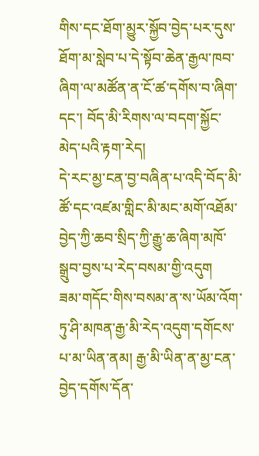གིས་དང་ཐོག་མྱུར་སྐྱོབ་བྱེད་པར་དུས་ཐོག་མ་སླེབ་པ་དེ་སྟོབ་ཆེན་རྒྱལ་ཁབ་ཞིག་ལ་མཚོན་ན་ངོ་ཚ་དགོས་བ་ཞིག་དང་། བོད་མི་རིགས་ལ་བདག་སྐྱོང་མེད་པའི་རྟག་རེད།
དེ་རང་མྱ་ངན་བྱ་བཞིན་པ་འདི་བོད་མི་ཚོ་དང་འཛམ་གླིང་མི་མང་མགོ་འཐོམ་བྱེད་ཀྱི་ཆབ་སྲིད་ཀྱི་རྒྱུ་ཆ་ཞིག་མཁོ་སྒྲུབ་བྱས་པ་རེད་བསམ་གྱི་འདུག
ཟམ་གདོང་གིས་བསམ་ན་ས་ཡོམ་འོག་ཏུ་ཤི་མཁན་རྒྱ་མི་རེད་འདུག་དགོངས་པ་མ་ཡིན་ནམ། རྒྱ་མི་ཡིན་ན་མྱ་ངན་བྱེད་དགོས་དོན་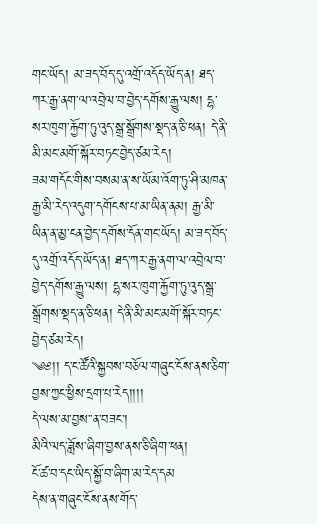གང་ཡོད། མ་ཟད་བོད་དུ་འགྲོ་འདོད་ཡོད་ན། ཐད་ཀར་རྒྱ་ནག་ལ་འབྲེལ་བ་བྱེད་དགོས་རྒྱུ་ལས། དྷ་སར་ཁུག་རྐྱོག་ཏུ་འུད་སྒྲ་སྒྲོགས་སྡད་ན་ཅི་ཕན། དེ་ནི་མི་མང་མགོ་སྐོར་བཏང་བྱེད་ཙམ་རེད།
ཟམ་གདོང་གིས་བསམ་ན་ས་ཡོམ་འོག་ཏུ་ཤི་མཁན་རྒྱ་མི་རེད་འདུག་དགོངས་པ་མ་ཡིན་ནམ། རྒྱ་མི་ཡིན་ན་མྱ་ངན་བྱེད་དགོས་དོན་གང་ཡོད། མ་ཟད་བོད་དུ་འགྲོ་འདོད་ཡོད་ན། ཐད་ཀར་རྒྱ་ནག་ལ་འབྲེལ་བ་བྱེད་དགོས་རྒྱུ་ལས། དྷ་སར་ཁུག་རྐྱོག་ཏུ་འུད་སྒྲ་སྒྲོགས་སྡད་ན་ཅི་ཕན། དེ་ནི་མི་མང་མགོ་སྐོར་བཏང་བྱེད་ཙམ་རེད།
༄༅།། ད་ང་ཚོའི་སྐྱབས་བཅོལ་གཞུང་ངོས་ནས་ཅིག་བྱས་ཀྱང་ཕྱིས་དྲག་པ་རེད།།།།
དེ་ལས་མ་བྱས་་ན་བཟང་།
མིའི་ལད་ཟློས་ཞིག་བྱས་ནས་ཅི་ཞིག་ཕན།
ངོ་ཚ་བ་དང་ཡིད་སྐྱོ་བ་ཞིག་མ་རེད་དམ
དེས་ན་གཞུང་ངོས་ནས་གོད་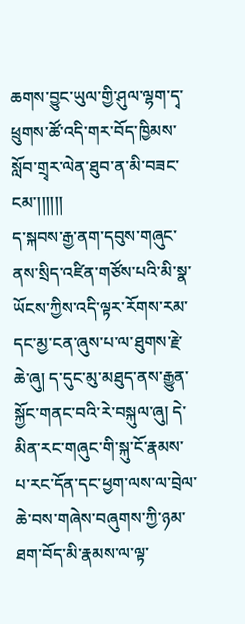ཆགས་བྱུང་ཡུལ་གྱི་ཤུལ་ལྷག་དྭ་ཕྲུགས་ཚོ་འདི་གར་བོད་ཁྱིམས་སློབ་གྲྭར་ལེན་ཐུབ་ན་མི་བཟང་ངམ་།།།།།།
ད་སྐབས་རྒྱ་ནག་དབུས་གཞུང་ནས་སྲིད་འཛིན་གཙོས་པའི་མི་སྣ་ཡོངས་ཀྱིས་འདི་ལྟར་རོགས་རམ་དང་མྱ་ངན་ཞུས་པ་ལ་ཐུགས་རྗེ་ཆེ་ཞུ། ད་དུང་མུ་མཐུད་ནས་རྒྱུན་སྐྱོང་གནང་བའི་རེ་བསྐུལ་ཞུ། དེ་མིན་རང་གཞུང་གི་སྐུ་ངོ་རྣམས་པ་རང་དོན་དང་ཕྱག་ལས་ལ་བྲེལ་ཆེ་བས་གཞེས་བཞུགས་ཀྱི་ཉམ་ཐག་བོད་མི་རྣམས་ལ་ལྟ་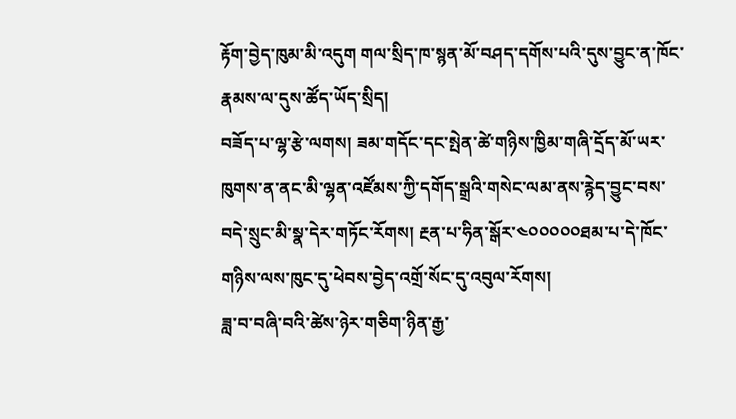རྟོག་བྱེད་ཁུམ་མི་འདུག གལ་སྲིད་ཁ་སྙན་མོ་བཤད་དགོས་པའི་དུས་བྱུང་ན་ཁོང་རྣམས་ལ་དུས་ཚོད་ཡོད་སྲིད།
བཟོད་པ་ལྷ་རྩེ་ལགས། ཟམ་གདོང་དང་སྤེན་ཚེ་གཉིས་ཁྱིམ་གཞི་དྲོད་མོ་ཡར་ཁུགས་ན་ནང་མི་ལྷན་འཛོམས་ཀྱི་དགོད་སྒྲའི་གསེང་ལམ་ནས་རྙེད་བྱུང་བས་བདེ་སྲུང་མི་སྣ་དེར་གཏོང་རོགས། རྔན་པ་ཧིན་སྒོར་༤༠༠༠༠༠ཐམ་པ་དེ་ཁོང་གཉིས་ལས་ཁུང་དུ་ཕེབས་བྱེད་འགྲོ་སོང་དུ་འབུལ་རོགས།
ཟླ་བ་བཞི་བའི་ཚེས་ཉེར་གཅིག་ཉིན་རྒྱ་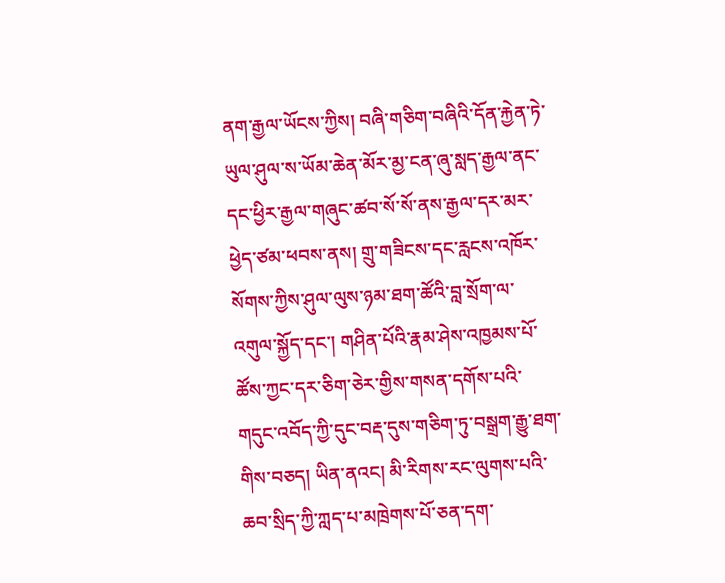ནག་རྒྱལ་ཡོངས་ཀྱིས། བཞི་གཅིག་བཞིའི་དོན་རྐྱེན་ཏེ་ཡུལ་ཤུལ་ས་ཡོམ་ཆེན་མོར་མྱ་ངན་ཞུ་སླད་རྒྱལ་ནང་དང་ཕྱིར་རྒྱལ་གཞུང་ཚབ་སོ་སོ་ནས་རྒྱལ་དར་མར་ཕྱེད་ཙམ་ཕབས་ནས། གྲུ་གཟིངས་དང་རླངས་འཁོར་སོགས་ཀྱིས་ཤུལ་ལུས་ཉམ་ཐག་ཚོའི་བླ་སྲོག་ལ་འགུལ་སྐྱོད་དང་། གཤིན་པོའི་རྣམ་ཤེས་འཁྱམས་པོ་ཚོས་ཀྱང་དར་ཅིག་ཅེར་གྱིས་གསན་དགོས་པའི་གདུང་འབོད་ཀྱི་དུང་བརྡ་དུས་གཅིག་ཏུ་བསྒྲག་རྒྱུ་ཐག་གིས་བཅད། ཡིན་ནའང། མི་རིགས་རང་ལུགས་པའི་ཆབ་སྲིད་ཀྱི་ཀླད་པ་མཁྲེགས་པོ་ཅན་དག་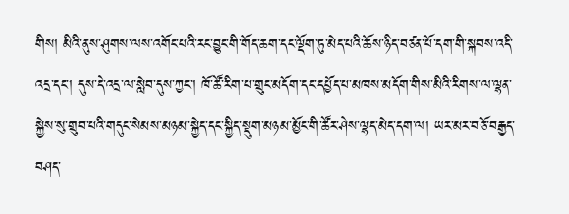གིས། མིའི་ནུས་ཤུགས་ལས་འགོང་པའི་རང་བྱུང་གི་གོད་ཆག་དང་ལྡོག་ཏུ་མེད་པའི་ཆོས་ཉིད་བཙན་པོ་དག་གི་སྐབས་འདི་འདྲ་དང་། དུས་དེ་འདྲ་ལ་སླེབ་དུས་ཀྱང་། ཁོ་ཚོ་རིག་པ་གྲུང་མདོག་དང་དཔྱོད་པ་མཁས་མདོག་གིས་མིའི་རིགས་ལ་ལྷན་སྐྱེས་སུ་གྲུབ་པའི་གདུང་སེམས་མཉམ་སྐྱེད་དང་སྐྱིད་སྡུག་མཉམ་མྱོང་གི་ཚོར་ཤེས་ལྷད་མེད་དག་ལ། ཡར་མར་བཅོ་བརྒྱད་བཤད་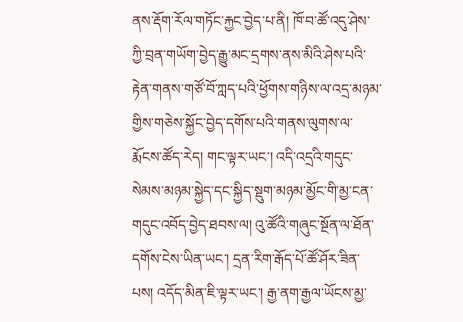ནས་རྡོག་རོལ་གཏོང་རྐྱང་བྱེད་པ་ནི། ཁོ་བ་ཚོ་འདུ་ཤེས་ཀྱི་བྲན་གཡོག་བྱེད་རྒྱུ་མང་དྲགས་ནས་མིའི་ཤེས་པའི་རྟེན་གནས་གཙོ་བོ་ཀླད་པའི་ཕྱོགས་གཉིས་ལ་འདྲ་མཉམ་གྱིས་གཅེས་སྐྱོང་བྱེད་དགོས་པའི་གནས་ལུགས་ལ་རྨོངས་ཚོད་རེད། གང་ལྟར་ཡང་། འདི་འདྲའི་གདུང་སེམས་མཉམ་སྐྱེད་དང་སྐྱིད་སྡུག་མཉམ་མྱོང་གི་མྱ་ངན་གདུང་འབོད་བྱེད་ཐབས་ལ། འུ་ཚོའི་གཞུང་སྔོན་ལ་ཐོན་དགོས་ངེས་ཡིན་ཡང་། དྲན་རིག་རྒོད་པོ་ཚོ་ཤོར་ཟིན་པས། འདོད་མིན་ཇི་ལྟར་ཡང་། རྒྱ་ནག་རྒྱལ་ཡོངས་མྱ་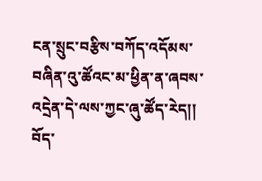ངན་སྲུང་བརྩིས་བཀོད་འདོམས་བཞིན་འུ་ཚོའང་མ་ཕྱིན་ན་ཞབས་འདྲེན་དེ་ལས་ཀྱང་ཞུ་ཚོད་རེད།།
བོད་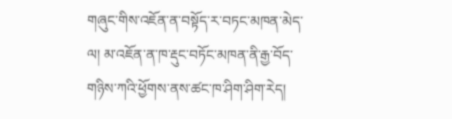གཞུང་གིས་འཇོན་ན་བསྟོད་ར་བཏང་མཁན་མེད་ལ། མ་འཇོན་ན་ཁ་རྡུང་བཏོང་མཁན་ནི་རྒྱ་བོད་གཉིས་ཀའི་ཕྱོགས་ནས་ཚང་ཁ་ཤིག་ཤིག་རེད།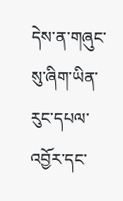དེས་ན་གཞུང་སུ་ཞིག་ཡིན་རུང་དཔལ་འབྱོར་དང་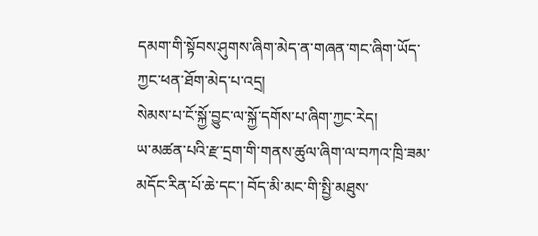དམག་གི་སྟོབས་ཤུགས་ཞིག་མེད་ན་གཞན་གང་ཞིག་ཡོད་ཀྱང་ཕན་ཐོག་མེད་པ་འདྲ།
སེམས་པ་ངོ་སྐྱོ་བྱུང་ལ་སྐྱོ་དགོས་པ་ཞིག་ཀྱང་རེད།
ཡ་མཚན་པའི་རྫ་དྲག་གི་གནས་ཚུལ་ཞིག་ལ་བཀའ་ཁྲི་ཟམ་མདོང་རིན་པོ་ཆེ་དང་། བོད་མི་མང་གི་སྤྱི་མཐུས་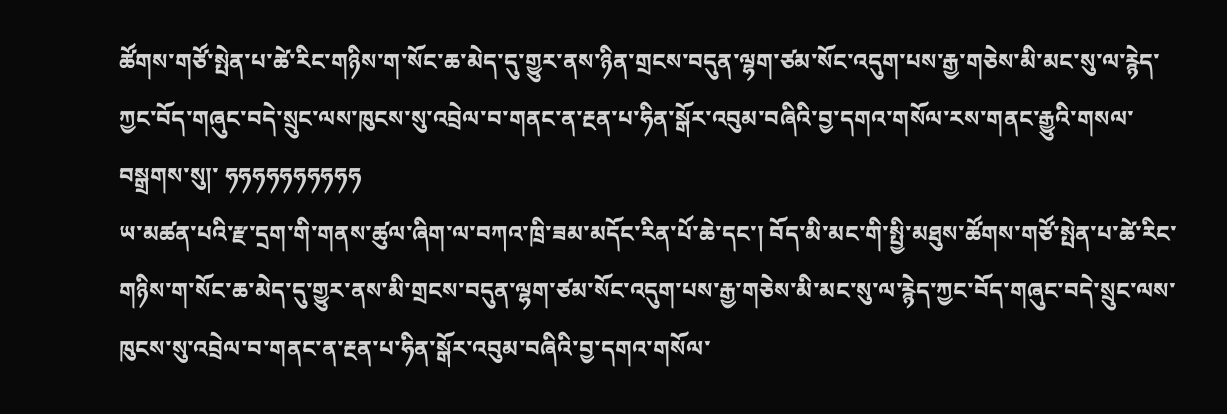ཚོགས་གཙོ་སྤེན་པ་ཚེ་རིང་གཉིས་ག་སོང་ཆ་མེད་དུ་གྱུར་ནས་ཉིན་གྲངས་བདུན་ལྷག་ཙམ་སོང་འདུག་པས་རྒྱ་གཅེས་མི་མང་སུ་ལ་རྙེད་ཀྱང་བོད་གཞུང་བདེ་སྲུང་ལས་ཁུངས་སུ་འབྲེལ་བ་གནང་ན་རྔན་པ་ཧིན་སྒོར་འབུམ་བཞིའི་བྱ་དགའ་གསོལ་རས་གནང་རྒྱུའི་གསལ་བསྒྲགས་སུ།་ ཧཧཧཧཧཧཧཧཧཧ
ཡ་མཚན་པའི་རྫ་དྲག་གི་གནས་ཚུལ་ཞིག་ལ་བཀའ་ཁྲི་ཟམ་མདོང་རིན་པོ་ཆེ་དང་། བོད་མི་མང་གི་སྤྱི་མཐུས་ཚོགས་གཙོ་སྤེན་པ་ཚེ་རིང་གཉིས་ག་སོང་ཆ་མེད་དུ་གྱུར་ནས་མི་གྲངས་བདུན་ལྷག་ཙམ་སོང་འདུག་པས་རྒྱ་གཅེས་མི་མང་སུ་ལ་རྙེད་ཀྱང་བོད་གཞུང་བདེ་སྲུང་ལས་ཁུངས་སུ་འབྲེལ་བ་གནང་ན་རྔན་པ་ཧིན་སྒོར་འབུམ་བཞིའི་བྱ་དགའ་གསོལ་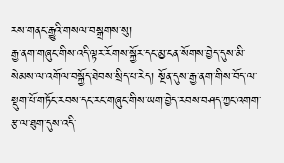རས་གནང་རྒྱུའི་གསལ་བསྒྲགས་སུ།
རྒྱ་ནག་གཞུང་གིས་འདི་ལྟར་རོགས་སྐྱོར་དང་མྱ་ངན་སོགས་བྱེད་དུས་མི་སེམས་ལ་འགོལ་བསྐྱོད་ཐེབས་སྲིད་པ་རེད། སྔོན་དུས་རྒྱ་ནག་གིས་བོད་ལ་སྡུག་པོ་གཏོང་རབས་དང་རང་གཞུང་གིས་ཡག་བྱེད་རབས་བཤད་ཀྱང་འགག་རྩ་ལ་ཐུག་དུས་འདི་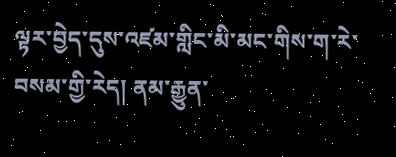ལྟར་བྱེད་དུས་འཛམ་གླིང་མི་མང་གིས་ག་རེ་བསམ་གྱི་རེད། ནམ་རྒྱུན་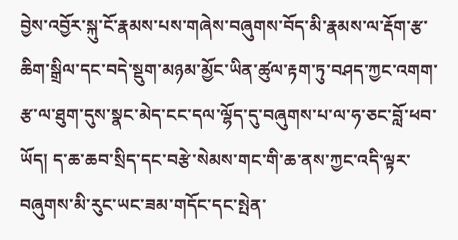བྱེས་འབྱོར་སྐུ་ངོ་རྣམས་པས་གཞེས་བཞུགས་བོད་མི་རྣམས་ལ་རྡོག་རྩ་ཆིག་སྒྲིལ་དང་བདེ་སྡུག་མཉམ་མྱོང་ཡིན་ཚུལ་རྟག་ཏུ་བཤད་ཀྱང་འགག་རྩ་ལ་ཐུག་དུས་སྣང་མེད་ངང་དལ་ལྷོད་དུ་བཞུགས་པ་ལ་ཧ་ཅང་བློ་ཕབ་ཡོད། ད་ཆ་ཆབ་སྲིད་དང་བརྩེ་སེམས་གང་གི་ཆ་ནས་ཀྱང་འདི་ལྟར་བཞུགས་མི་རུང་ཡང་ཟམ་གདོང་དང་སྤེན་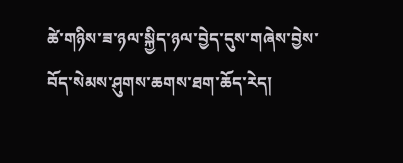ཚེ་གཉིས་ཟ་ཉལ་སྐྱིད་ཉལ་བྱེད་དུས་གཞེས་བྱེས་བོད་སེམས་ཤུགས་ཆགས་ཐག་ཆོད་རེད།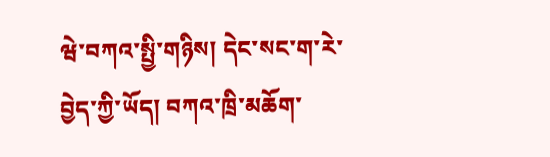ཝེ་བཀའ་སྤྱི་གཉིས། དེང་སང་ག་རེ་བྱེད་ཀྱི་ཡོད། བཀའ་ཁྲི་མཆོག་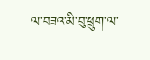ལ་བཟའ་མི་བུ་ཕྲུག་ལ་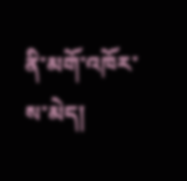ནི་མགོ་འཁོར་ས་མེད།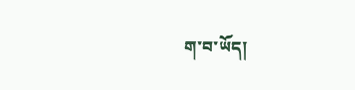ག་བ་ཡོད།